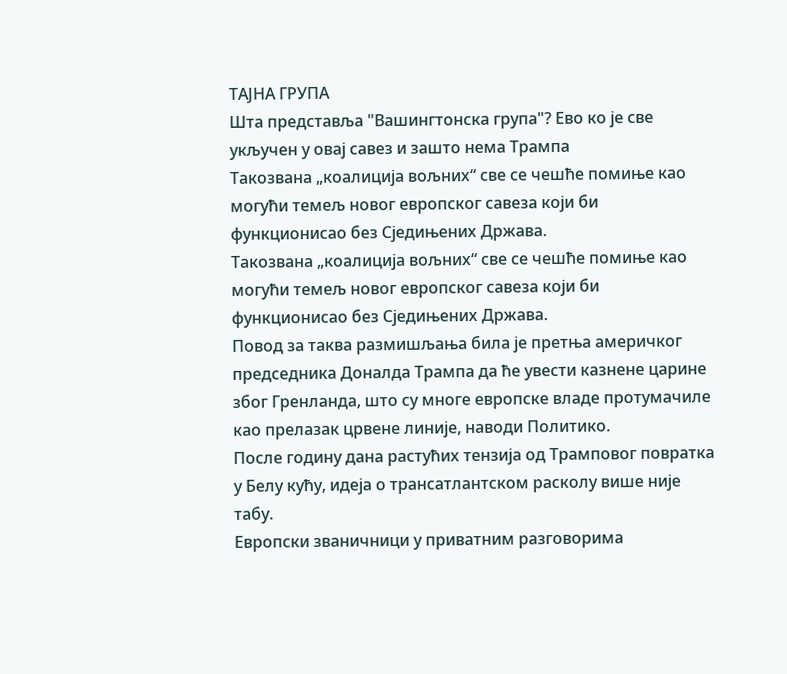ТАЈНА ГРУПА
Шта представља "Вашингтонска група"? Ево ко је све укључен у овај савез и зашто нема Трампа
Такозвана „коалиција вољних“ све се чешће помиње као могући темељ новог европског савеза који би функционисао без Сједињених Држава.
Такозвана „коалиција вољних“ све се чешће помиње као могући темељ новог европског савеза који би функционисао без Сједињених Држава.
Повод за таква размишљања била је претња америчког председника Доналда Трампа да ће увести казнене царине због Гренланда, што су многе европске владе протумачиле као прелазак црвене линије, наводи Политико.
После годину дана растућих тензија од Трамповог повратка у Белу кућу, идеја о трансатлантском расколу више није табу.
Европски званичници у приватним разговорима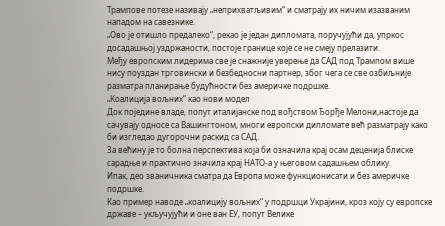Трампове потезе називају „неприхватљивим“ и сматрају их ничим изазваним нападом на савезнике.
„Ово је отишло предалеко“, рекао је један дипломата, поручујући да, упркос досадашњој уздржаности, постоје границе које се не смеју прелазити.
Међу европским лидерима све је снажније уверење да САД под Трампом више нису поуздан трговински и безбедносни партнер, због чега се све озбиљније разматра планирање будућности без америчке подршке.
„Коалиција вољних“ као нови модел
Док поједине владе, попут италијанске под вођством Ђорђе Мелони,настоје да сачувају односе са Вашингтоном, многи европски дипломате већ разматрају како би изгледао дугорочни раскид са САД.
За већину је то болна перспектива која би означила крај осам деценија блиске сарадње и практично значила крај НАТО-а у његовом садашњем облику.
Ипак, део званичника сматра да Европа може функционисати и без америчке подршке.
Као пример наводе „коалицију вољних“ у подршци Украјини, кроз коју су европске државе – укључујући и оне ван ЕУ, попут Велике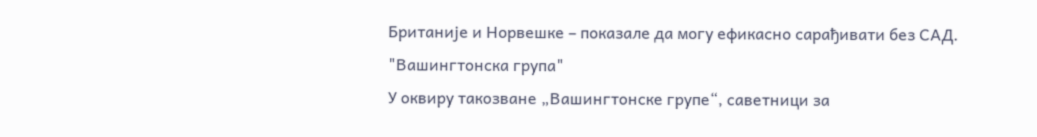Британије и Норвешке – показале да могу ефикасно сарађивати без САД.
"Вашингтонска група"
У оквиру такозване „Вашингтонске групе“, саветници за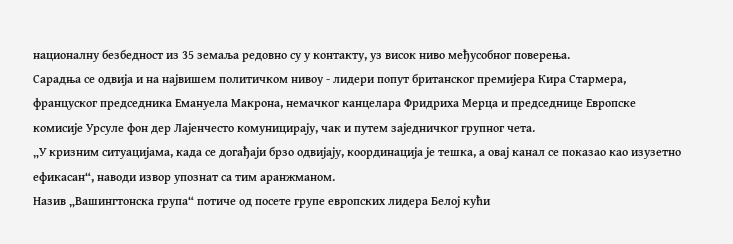националну безбедност из 35 земаља редовно су у контакту, уз висок ниво међусобног поверења.
Сарадња се одвија и на највишем политичком нивоу - лидери попут британског премијера Кира Стармера, француског председника Емануела Макрона, немачког канцелара Фридриха Мерца и председнице Европске комисије Урсуле фон дер Лајенчесто комуницирају, чак и путем заједничког групног чета.
„У кризним ситуацијама, када се догађаји брзо одвијају, координација је тешка, а овај канал се показао као изузетно ефикасан“, наводи извор упознат са тим аранжманом.
Назив „Вашингтонска група“ потиче од посете групе европских лидера Белој кући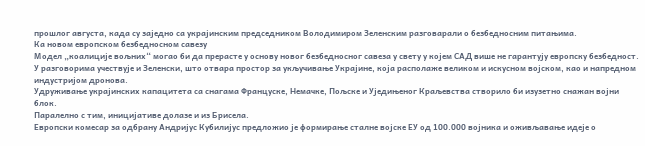прошлог августа, када су заједно са украјинским председником Володимиром Зеленским разговарали о безбедносним питањима.
Ка новом европском безбедносном савезу
Модел „коалиције вољних“ могао би да прерасте у основу новог безбедносног савеза у свету у којем САД више не гарантују европску безбедност.
У разговорима учествује и Зеленски, што отвара простор за укључивање Украјине, која располаже великом и искусном војском, као и напредном индустријом дронова.
Удруживање украјинских капацитета са снагама Француске, Немачке, Пољске и Уједињеног Краљевства створило би изузетно снажан војни блок.
Паралелно с тим, иницијативе долазе и из Брисела.
Европски комесар за одбрану Андријус Кубилијус предложио је формирање сталне војске ЕУ од 100.000 војника и оживљавање идеје о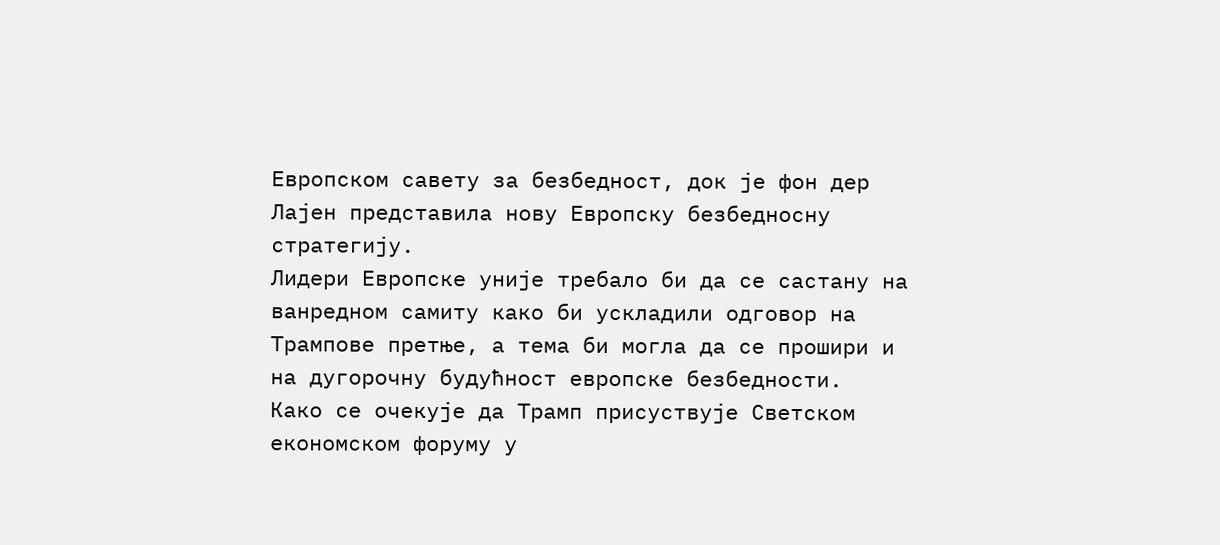Европском савету за безбедност, док је фон дер Лајен представила нову Европску безбедносну стратегију.
Лидери Европске уније требало би да се састану на ванредном самиту како би ускладили одговор на Трампове претње, а тема би могла да се прошири и на дугорочну будућност европске безбедности.
Како се очекује да Трамп присуствује Светском економском форуму у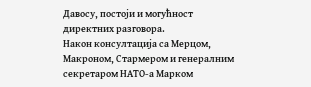Давосу, постоји и могућност директних разговора.
Након консултација са Мерцом, Макроном, Стармером и генералним секретаром НАТО-а Марком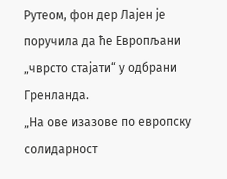Рутеом, фон дер Лајен је поручила да ће Европљани „чврсто стајати“ у одбрани Гренланда.
„На ове изазове по европску солидарност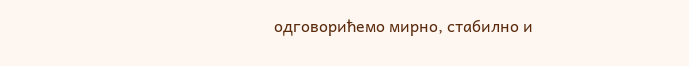одговорићемо мирно, стабилно и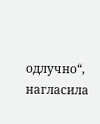одлучно“, нагласила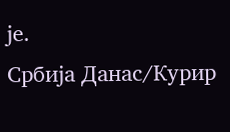је.
Србија Данас/Курир